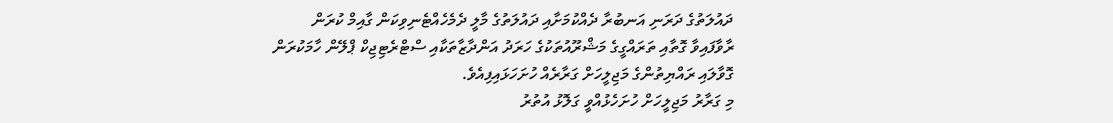ދައުލަތުގެ ދަރަނި އަނބުރާ ދެއްކުމަށާއި ދައުލަތުގެ މާލީ ދެމެހެއްޓެނިވިކަން ގާއިމް ކުރަން ރާވާފައިވާ ގޮތާއި ތަރައްގީގެ މަޝްރޫއުތަކުގެ ހަރަދު އަންދާޒާތަކާއި ސްޓްރެޓިޖިކް ޕްލޭން ހާމަކުރަން ގޮވާލައި ރައްޔިތުންގެ މަޖިލީހަށް ގަރާރެއް ހުށަހަޅައިފިއެވެ.
މި ގަރާރު މަޖިލީހަށް ހުށަހެޅުއްވީ ގަލޮޅު އުތުރު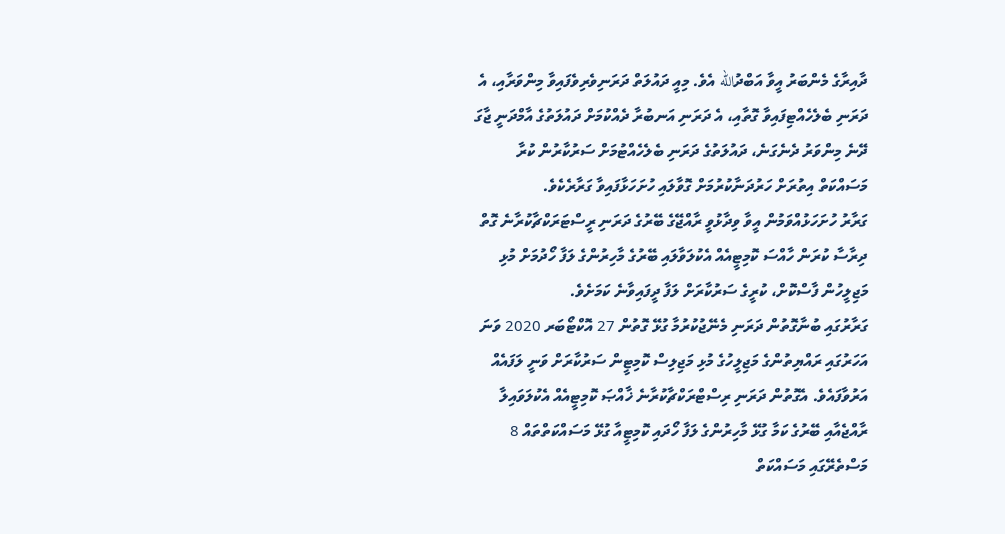ދާއިރާގެ މެންބަރު އީވާ އަބްދުالله އެވެ. މިއީ ދައުލަތް ދަރަނިވެރިވެފައިވާ މިންވަރާއި، އެ ދަރަނި ބެލެހެއްޓިފައިވާ ގޮތާއި، އެ ދަރަނި އަނބުރާ ދެއްކުމަށް ދައުލަތުގެ އާމްދަނީ ޖާގަ ދޭނެ މިންވަރު ދެނެގަނެ، ދައުލަތުގެ ދަރަނި ބެލެހެއްޓުމަށް ސަރުކާރުން ކުރާ މަސައްކަތް އިތުރަށް ހަރުދަނާކުރުމަށް ގޮވާލައި ހުށަހަޅާފައިވާ ގަރާރެކެވެ.
ގަރާރު ހުށަހަޅުއްވަމުން އީވާ ވިދާޅުވީ ރާއްޖޭގެ ބޭރުގެ ދަރަނި ރީސްޓަރަކްޗާކުރާނެ ގޮތް ދިރާސާ ކުރަން ހާއްސަ ކޮމިޓީއެއް އެކުލަވާލައި ބޭރުގެ މާހިރުންގެ ލަފާ ހޯދުމަށް މުޅި މަޖިލީހުން ފާސްކޮށް، ކުރީގެ ސަރުކާރަށް ލަފާ ދީފައިވާނެ ކަމަށެވެ.
ގަރާރުގައި ބުނާގޮތުން ދަރަނި މެނޭޖުކުރުމާ ގުޅޭ ގޮތުން 27 އޮކްޓޯބަރ 2020 ވަނަ އަހަރުގައި ރައްޔިތުންގެ މަޖިލީހުގެ މުޅި މަޖިލިސް ކޮމިޓީން ސަރުކާރަށް ވަނީ ލަފައެއް އަރުވާފައެވެ. އެގޮތުން ދަރަނި ރިސްޓްރަކްޗާކުރާނެ ޚާއްޞަ ކޮމިޓީއެއް އެކުލަވައިލާ ރާއްޖެއާއި ބޭރުގެ ކަމާ ގުޅޭ މާހިރުންގެ ލަފާ ހޯދައި ކޮމިޓީއާ ގުޅޭ މަސައްކަތްތައް 8 މަސްތެރޭގައި މަސައްކަތް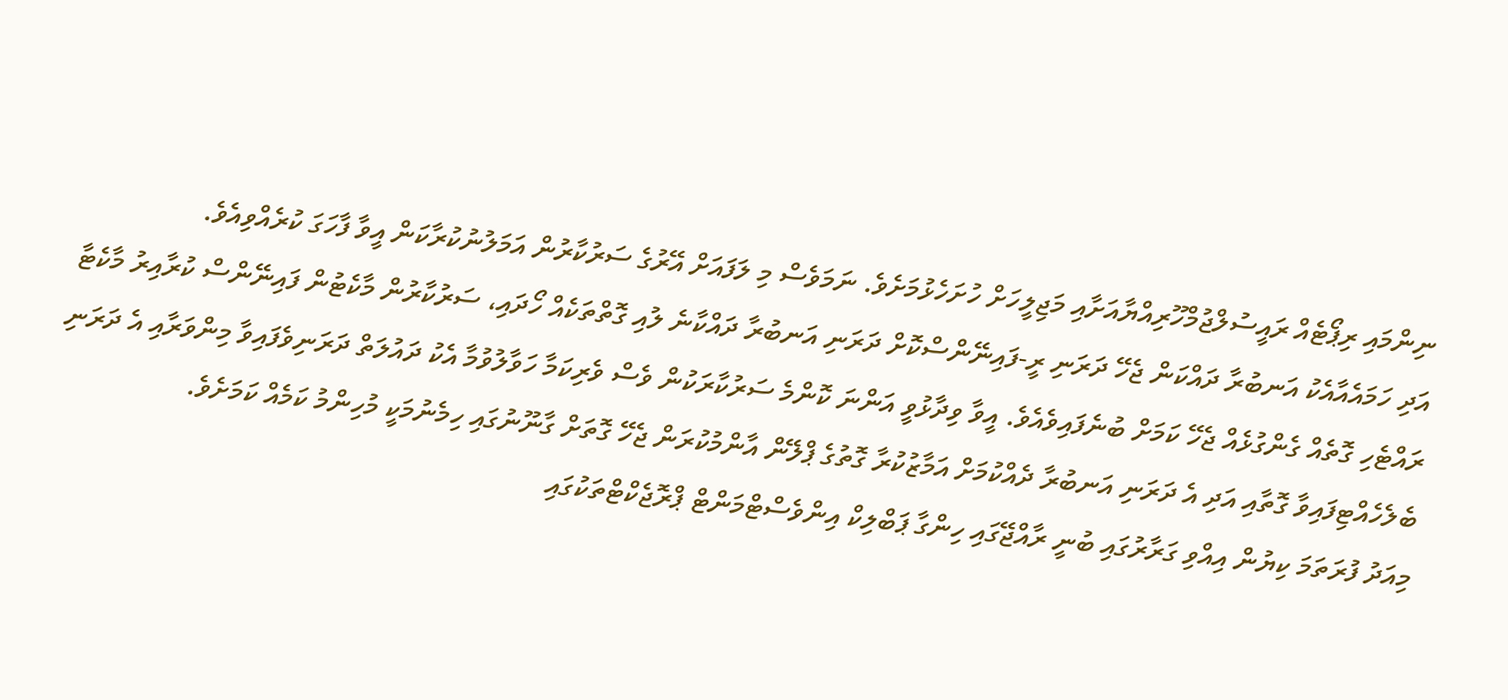ނިންމައި ރިޕޯޓެއް ރައީސުލްޖުމްހޫރިއްޔާއަށާއި މަޖިލީހަށް ހުށަހެޅުމަށެވެ. ނަމަވެސް މި ލަފައަށް އޭރުގެ ސަރުކާރުން އަމަލުނުކުރާކަން އީވާ ފާހަގަ ކުރެއްވިއެވެ.
އަދި ހަމައެއާއެކު އަނބުރާ ދައްކަން ޖެހޭ ދަރަނި ރީ-ފައިނޭންސްކޮށް ދަރަނި އަނބުރާ ދައްކާނެ ލުއި ގޮތްތަކެއް ހޯދައި، ސަރުކާރުން މާކެޓުން ފައިނޭންސް ކުރާއިރު މާކެޓާ ރައްޓެހި ގޮތެއް ގެންގުޅެއް ޖެހޭ ކަމަށް ބުނެފައިވެއެވެ. އީވާ ވިދާޅުވީ އަންނަ ކޮންމެ ސަރުކާރަކުން ވެސް ވެރިކަމާ ހަވާލުވުމާ އެކު ދައުލަތް ދަރަނިވެފައިވާ މިންވަރާއި އެ ދަރަނި ބެލެހެއްޓިފައިވާ ގޮތާއި އަދި އެ ދަރަނި އަނބުރާ ދެއްކުމަށް އަމާޒުކުރާ ގޮތުގެ ޕްލޭން އާންމުކުރަން ޖެހޭ ގޮތަށް ގާނޫނުގައި ހިމެނުމަކީ މުހިންމު ކަމެއް ކަމަށެވެ.
މިއަދު ފުރަތަމަ ކިޔުން އިއްވި ގަރާރުގައި ބުނީ ރާއްޖޭގައި ހިންގާ ޕަބްލިކް އިންވެސްޓްމަންޓް ޕްރޮޖެކްޓްތަކުގައި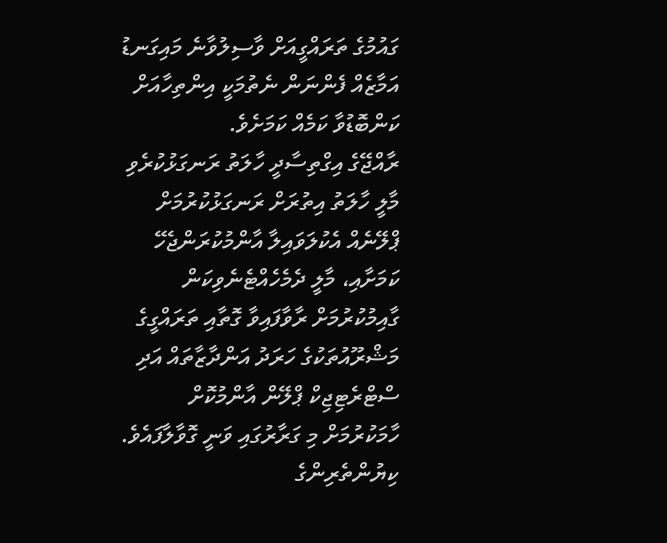ގައުމުގެ ތަރައްގީއަށް ވާސިލުވާނެ މައިގަނޑު އަމާޒެއް ފެންނަން ނެތުމަކީ އިންތިހާއަށް ކަންބޮޑުވާ ކަމެއް ކަމަށެވެ.
ރާއްޖޭގެ އިގްތިސާދީ ހާލަތު ރަނގަޅުކުރެވި މާލީ ހާލަތު އިތުރަށް ރަނގަޅުކުރުމަށް ޕްލޭނެއް އެކުލަވައިލާ އާންމުކުރަންޖެހޭ ކަމަށާއި، މާލީ ދެމެހެއްޓެނެވިކަން ގާއިމުކުރުމަށް ރާވާފައިވާ ގޮތާއި ތަރައްގީގެ މަޝްރޫއުތަކުގެ ހަރަދު އަންދާޒާތައް އަދި ސްޓްރެޓިޖިކް ޕްލޭން އާންމުކޮށް ހާމަކުރުމަށް މި ގަރާރުގައި ވަނީ ގޮވާލާފައެވެ.
ކިޔުންތެރިންގެ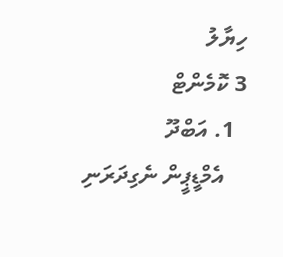ހިޔާލު
3 ކޮމެންޓް
  1. އަބްދޫ
    އެމްޑީޕީން ނެގިދަރަނި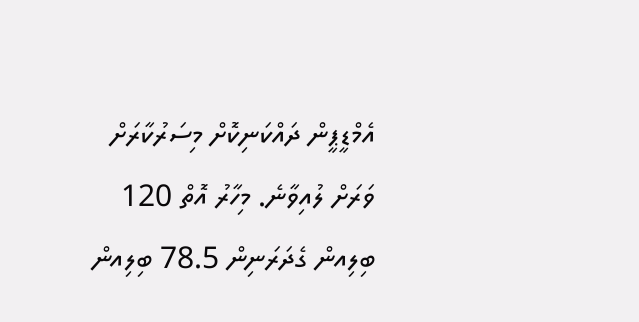އެމްޑީޕީން ދައްކަނިކޮށް މިސަރުކާރަށް ވަރަށް ލުއިވާނެ. މިހާރު އޮތް 120 ބިލިއން ގެދަރަނިން 78.5 ބިލިއން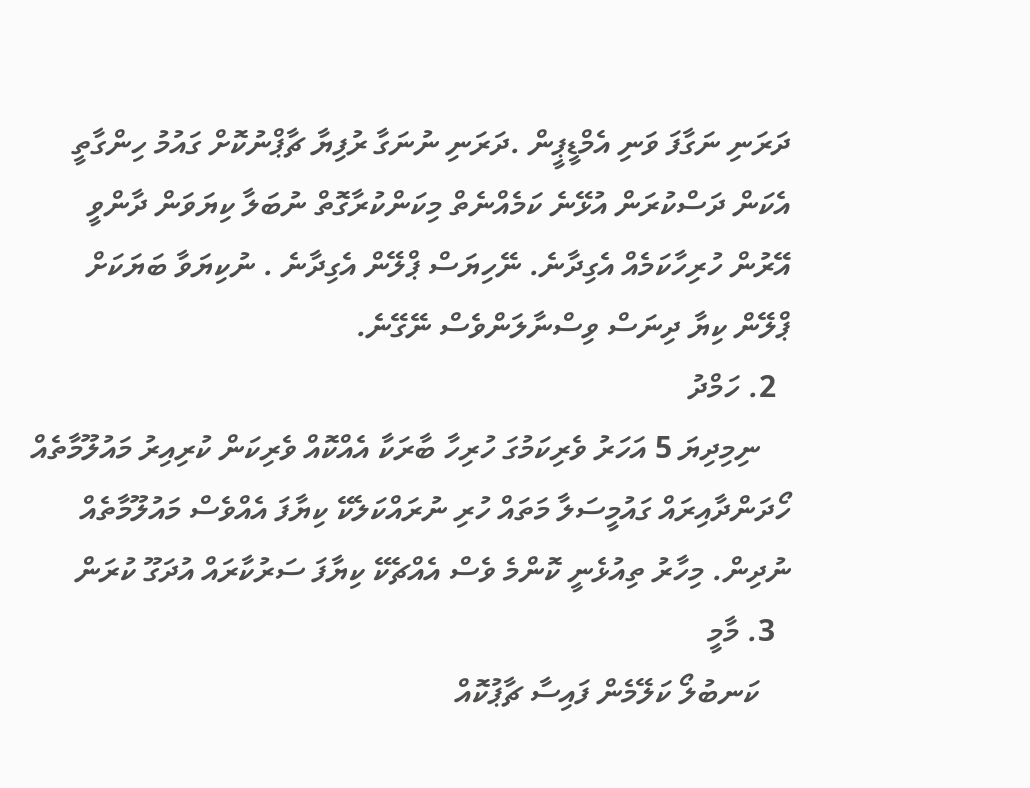ދަރަނި ނަގާފަ ވަނި އެމްޑީޕީން .ދަރަނި ނުނަގާ ރުފިޔާ ޗާޕްނުކޮށް ގައުމު ހިންގާތީ އެކަން ދަސްކުރަން އުޅޭނެ ކަމެއްނެތް މިކަންކުރާގޮތް ނުބަލާ ކިޔަވަން ދާންވީ އޭރުން ހުރިހާކަމެއް އެގިދާނެ. ނޭހިޔަސް ޕްލޭން އެގިދާނެ . ނުކިޔަވާ ބަޔަކަށް ޕްލޭން ކިޔާ ދިނަސް ވިސްނާލަންވެސް ނޭގޭނެ.
  2. ހަމްދު
    ނިމިދިޔަ 5 އަހަރު ވެރިކަމުގަ ހުރިހާ ބާރަކާ އެއްކޮއް ވެރިކަން ކުރިއިރު މައުލޫމާތެއް ހޯދަންދާއިރައް ގައުމީސަލާ މަތައް ހުރި ނުރައްކަލެކޭ ކިޔާފަ އެއްވެސް މައުލޫމާތެއް ނުދިން. މިހާރު ތިއުޅެނީ ކޮންމެ ވެސް އެއްޗެކޭ ކިޔާފަ ސަރުކާރައް އުދަގޫ ކުރަން
  3. މާމީ
    ކަނބުލޯ ކަލޭމެން ފައިސާ ޗާޕުކޮއް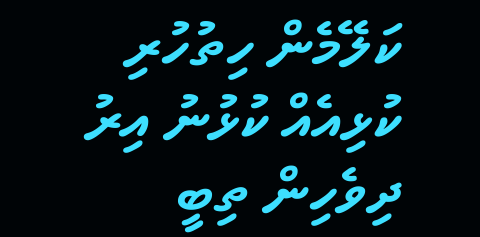ކަލޭމެން ހިތުހުރި ކުޅިއެއް ކުޅުނު އިރު ދިވެހިން ތިބީ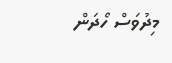މިދުވަސް ހޯދަން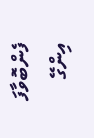ފެންބޮވާފަ އިންގޭ